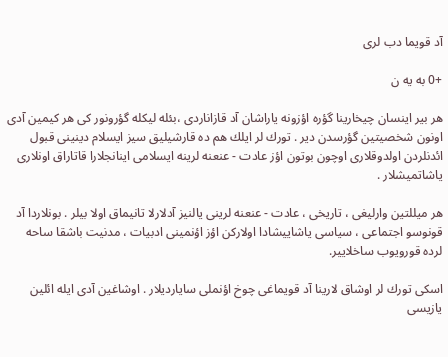آد قویما دب لری

+0 به یه ن

هر بیر اینسان چیخارینا گؤره اؤزونه یاراشان آد قازاناردی ،بئله لیكله گؤرونور كی هر كیمین آدی اونون شخصیتین گؤرسدن دیر . تورك لر ایلك هم ده قارشیلیق سیز ایسلام دینینی قبول ائدنلردن اولدوقلاری اوچون بوتون اؤز عادت - عنعنه لرینه ایسلامی اینانجلارا قاتاراق اونلاری یاشاتمیشلار .

هر میللتین وارلیغی ، تاریخی ، عادت - عنعنه لرینی یالنیز آدلارلا تانیماق اولا بیلر . بونلاردا آد قونوسو اجتماعی ، سیاسی یاشاییشادا اولاركن اؤز اؤنمینی ادبیات ، مدنیت باشقا ساحه لرده قورویوب ساخلاییر.

اسكی تورك لر اوشاق لارینا آد قویماغی چوخ اؤنملی سایاردیلار . اوشاغین آدی ایله ائلین یازیسی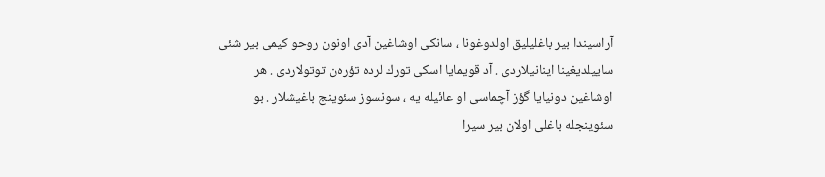آراسیندا بیر باغلیلیق اولدوغونا ، سانكی اوشاغین آدی اونون روحو كیمی بیر شئی ساییلدیغینا اینانیلاردی . آد قویمایا اسكی تورك لرده تؤره‌ن توتولاردی . هر اوشاغین دونیایا گؤز آچماسی او عائیله یه ، سونسوز سئوینج باغیشلار . بو سئوینجله باغلی اولان بیر سیرا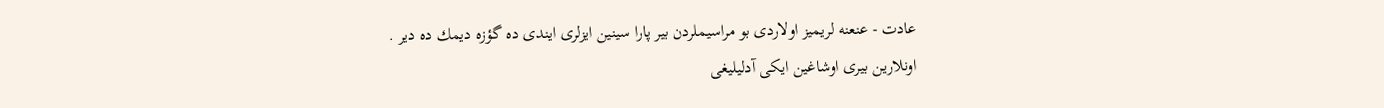عادت - عنعنه لریمیز اولاردی بو مراسیملردن بیر پارا سینین ایزلری ایندی ده گؤزه دیمك ده دیر . اونلارین بیری اوشاغین ایكی آدلیلیغی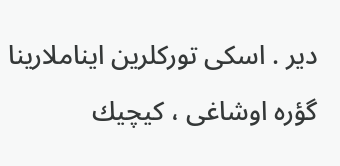دیر . اسكی توركلرین ایناملارینا گؤره اوشاغی ، كیچیك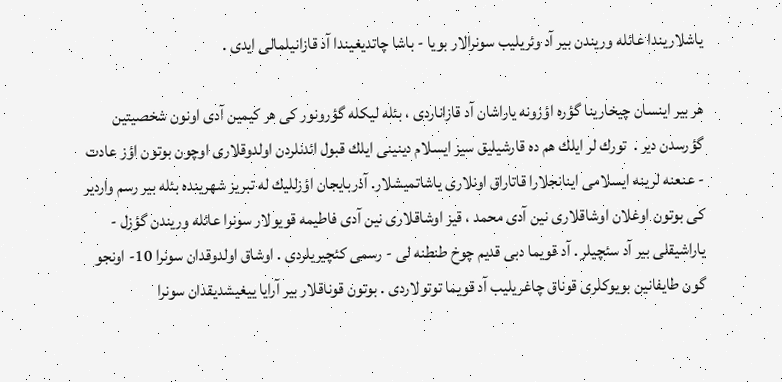یاشلاریندا عائله وریندن بیر آد وئریلیب سونرالار بویا - باشا چاتدیغیندا آد قازانیلمالی ایدی .

هر بیر اینسان چیخارینا گؤره اؤزونه یاراشان آد قازاناردی ، بئله لیكله گؤرونور كی هر كیمین آدی اونون شخصیتین گؤرسدن دیر .  تورك لر ایلك هم ده قارشیلیق سیز ایسلام دینینی ایلك قبول ائدنلردن اولدوقلاری اوچون بوتون اؤز عادت - عنعنه لرینه ایسلامی اینانجلارا قاتاراق اونلاری یاشاتمیشلار. آذربایجان اؤزللیك له تبریز شهرینده بئله بیر رسم واردیر كی بوتون اوغلان اوشاقلاری نین آدی محمد ، قیز اوشاقلاری نین آدی فاطیمه قویولار سونرا عائله وریندن گؤزل - یاراشیقلی بیر آد سئچیلر . آد قویما دبی قدیم چوخ طنطنه لی - رسمی كئچیریلردی . اوشاق اولدوقدان سونرا 10- اونجو گون طایفانین بویوكلری قوناق چاغریلیب آد قویما توتولاردی . بوتون قوناقلار بیر آرایا ییغیشدیقدان سونرا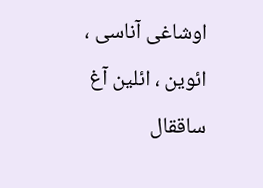اوشاغی آناسی ، ائوین ، ائلین آغ ساققال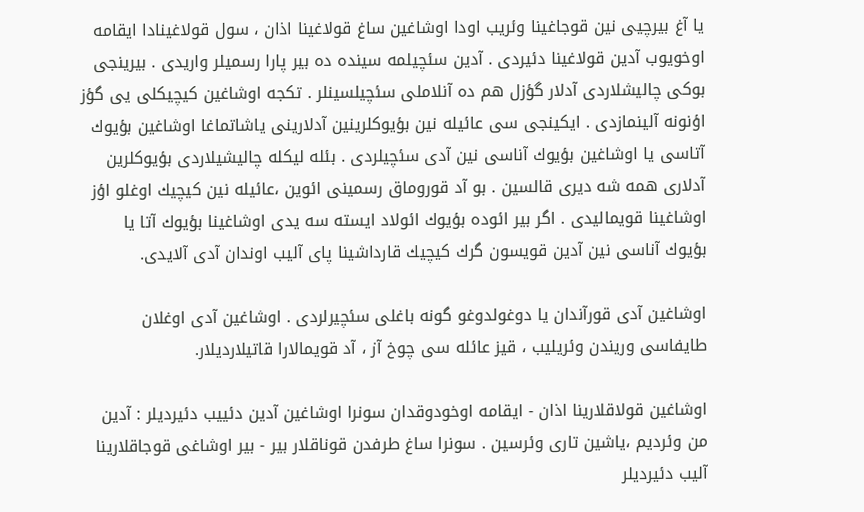یا آغ بیرچیی نین قوجاغینا وئریب اودا اوشاغین ساغ قولاغینا اذان ، سول قولاغینادا ایقامه اوخویوب آدین قولاغینا دئیردی . آدین سئچیلمه سینده ده بیر پارا رسمیلر واریدی . بیرینجی بوكی چالیشلاردی آدلار گؤزل هم ده آنلاملی سئچیلسینلر . تكجه اوشاغین كیچیكلی یی گؤز اؤنونه آلینمازدی . ایكینجی سی عائیله نین بؤیوكلرینین آدلارینی یاشاتماغا اوشاغین بؤیوك آتاسی یا اوشاغین بؤیوك آناسی نین آدی سئچیلردی . بئله لیكله چالیشیلاردی بؤیوكلرین آدلاری همه شه دیری قالسین . بو آد قوروماق رسمینی ائوین ،عائیله نین كیچیك اوغلو اؤز اوشاغینا قویمالیدی . اگر بیر ائوده بؤیوك ائولاد ایسته سه یدی اوشاغینا بؤیوك آتا یا بؤیوك آناسی نین آدین قویسون گرك كیچیك قارداشینا پای آلیب اوندان آدی آلایدی.

اوشاغین آدی قورآندان یا دوغولدوغو گونه باغلی سئچیرلردی . اوشاغین آدی اوغلان طایفاسی وریندن وئریلیب ، قیز عائله سی چوخ آز ، آد قویمالارا قاتیلاردیلار.

اوشاغین قولاقلارینا اذان - ایقامه اوخودوقدان سونرا اوشاغین آدین دئییب دئیردیلر : آدین من وئردیم ،یاشین تاری وئرسین . سونرا ساغ طرفدن قوناقلار بیر - بیر اوشاغی قوجاقلارینا آلیب دئیردیلر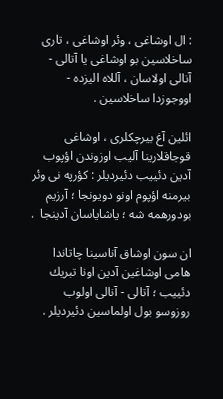: ال اوشاغی ، وئر اوشاغی ، تاری ساخلاسین بو اوشاغی یا آتالی - آنالی اولاسان ، آللاه الیزده - اووجوزدا ساخلاسین .

ائلین آغ بیرچكلری ، اوشاغی قوجاقلارینا آلیب اوزوندن اؤپوب آدین دئییب دئیردیلر : كؤرپه نی وئر بیرمنه اؤپوم اونو دویونجا ؛ آرزیم بودورهمه شه ؛ یاشایاسان آدینجا  .

ان سون اوشاق آناسینا چاتاندا هامی اوشاغین آدین اونا تبریك دئییب ؛ آتالی - آنالی اولوب روزوسو بول اولماسین دئیردیلر .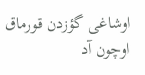اوشاغی گؤزدن قورماق اوچون آد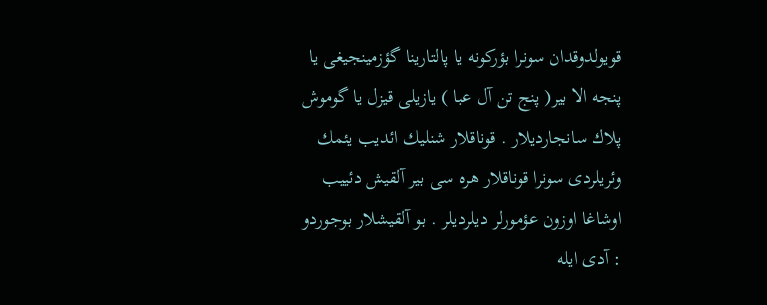قویولدوقدان سونرا بؤركونه یا پالتارینا گؤزمینجیغی یا پنجه الا بیر( پنج تن آل عبا ) یازیلی قیزل یا گوموش پلاك سانجاردیلار . قوناقلار شنلیك ائدیب یئمك وئریلردی سونرا قوناقلار هره سی بیر آلقیش دئییب اوشاغا اوزون عؤمورلر دیلردیلر . بو آلقیشلار بوجوردو : آدی ایله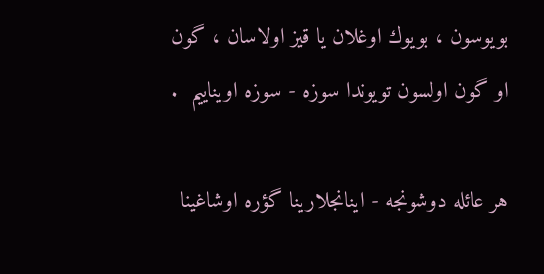بویوسون ، بویوك اوغلان یا قیز اولاسان ، گون او گون اولسون تویوندا سوزه - سوزه اویناییم  .

هر عائله دوشونجه - اینانجلارینا گؤره اوشاغینا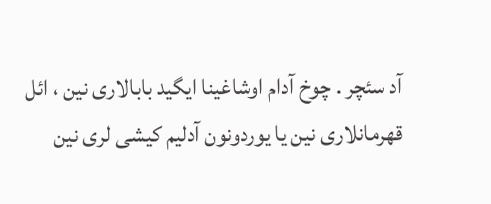آد سئچر . چوخ آدام اوشاغینا ایگید بابالاری نین ، ائل قهرمانلاری نین یا یوردونون آدلیم كیشی لری نین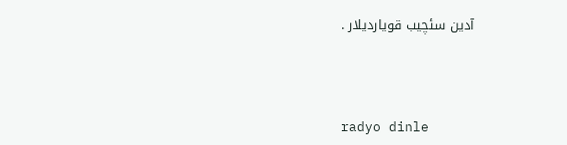آدین سئچیب قویاردیلار .



radyo dinle